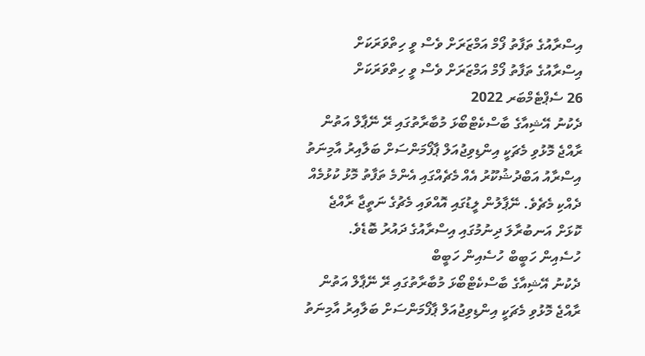އިސްރާއުގެ ތަފާތު ފޯމް އަމްޒަރަށް ވެސް ވީ ހިތްވަރަކަށް
އިސްރާއުގެ ތަފާތު ފޯމް އަމްޒަރަށް ވެސް ވީ ހިތްވަރަކަށް
26 ސެޕްޓެމްބަރ 2022
ދެކުނު އޭޝިއާގެ ބާސްކެޓްބޯޅަ މުބާރާތުގައި ރޭ ނޭޕާލް އަތުން ރާއްޖެ މޮޅުވި މެޗަކީ އިންޑިވިޖުއަލް ޕާފޯމަންސަށް ބަލާއިރު އާމިނަތު އިސްރާއު އަބްދުޝުކޫރު އެއް މެޗެއްގައި އެންމެ ތަފާތު މޮޅު ކުޅުމެއް ދެއްކި މެޗެވެ. ނޭޕާލުން ލީޑުގައި އޮއްވައި މެޗުގެ ނަތީޖާ ރާއްޖެ ކޮޅަށް އަނބުރާލަ ދިނުމުގައި އިސްރާއުގެ ދައުރު ބޮޑެވެ.
ހުސެއިން ހަބީބް ހުސެއިން ހަބީބް
ދެކުނު އޭޝިއާގެ ބާސްކެޓްބޯޅަ މުބާރާތުގައި ރޭ ނޭޕާލް އަތުން ރާއްޖެ މޮޅުވި މެޗަކީ އިންޑިވިޖުއަލް ޕާފޯމަންސަށް ބަލާއިރު އާމިނަތު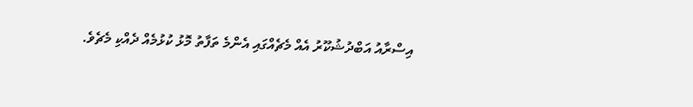އިސްރާއު އަބްދުޝުކޫރު އެއް މެޗެއްގައި އެންމެ ތަފާތު މޮޅު ކުޅުމެއް ދެއްކި މެޗެވެ.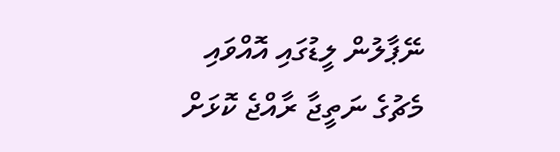ނޭޕާލުން ލީޑުގައި އޮއްވައި މެޗުގެ ނަތީޖާ ރާއްޖެ ކޮޅަށް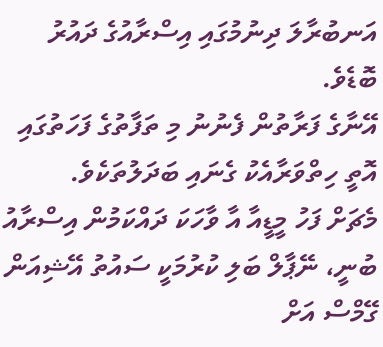އަނބުރާލަ ދިނުމުގައި އިސްރާއުގެ ދައުރު ބޮޑެވެ.
އޭނާގެ ފަރާތުން ފެނުނު މި ތަފާތުގެ ފަހަތުގައި އޮތީ ހިތްވަރާއެކު ގެނައި ބަދަލުތަކެވެ.
މެޗަށް ފަހު މީޑީއާ އާ ވާހަކަ ދައްކަމުން އިސްރާއު ބުނީ، ނޭޕާލް ބަލި ކުރުމަކީ ސައުތު އޭޝިއަން ގޭމްސް އަށް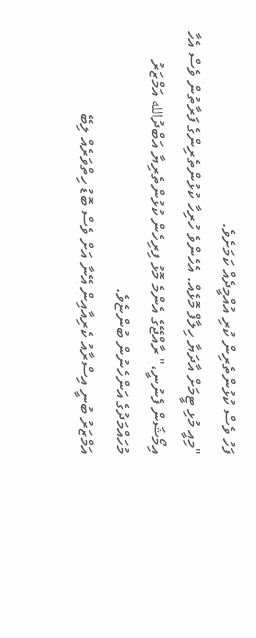ފަހު ވެސް ކުޅުންތެރިން ކުރި އުއްމީދެއް ކަމަށެވެ.
"މިއީ މުޅި ޓީމަށް އާދަޔާ ހިލާފް މޮޅެއް. އެހެންވެ ހުރިހާ ކުޅުންތެރިންގެ ފަރާތުން ވެސް އެހާ އިމޯޝަން ފެނުނީ،" ރާއްޖޭގެ އެންމެ މޮޅު ފިރިހެން ކުޅުންތެރިޔާ އަބްދުالله އަމްޒަރު މުހައްމަދުގެ އަންހެނުން ބުންޏެވެ.
އަމްޒަރު ބުނީ އިސްރާއު ކެރިއާއިން އޭނާ އަށް ވެސް ބޮޑު ހިތްވަރެއް ލިބޭ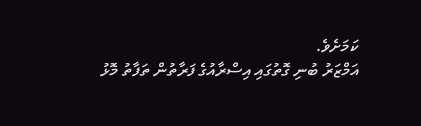ކަމަށެވެ.
އަމްޒަރު ބުނި ގޮތުގައި އިސްރާއުގެ ފަރާތުން ތަފާތު މޮޅު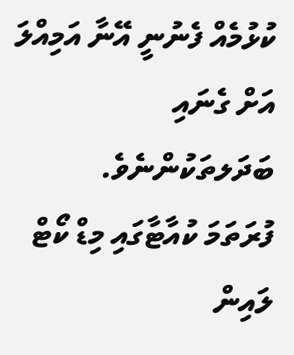ކުޅުމެއް ފެނުނީ އޭނާ އަމިއްލަ އަށް ގެނައި ބަދަލތަކުންނެވެ.
ފުރަތަމަ ކުއާޓާގައި މިޑް ކޯޓް ލައިން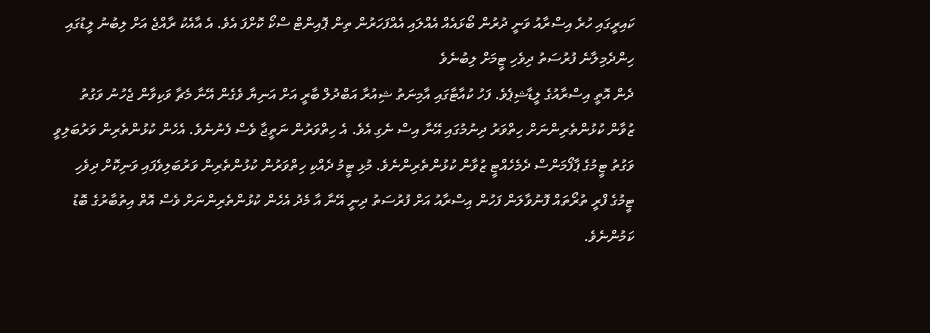ކައިރީގައި ހުރެ އިސްރާއު ވަނީ ދުރުން ބޯޅައެއް އެއްލައި އެއްފަހަރުން ތިން ޕޮއިންޓް ސްކޯ ކޮށްފަ އެވެ. އެ އާއެކު ރާއްޖެ އަށް ލިބުނު ލީޑުގައި ހިންދެމިލާނެ ފުރުސަތު ދިވެހި ޓީމަށް ލިބުނެވެ
ދެން އޮތީ އިސްރާއުގެ ލީޑާޝިޕެވެ. ފަހު ކުއާޓާގައި އާމިނަތު ޝިއުރާ އަބްދުލް ބާރީ އަށް އަނިޔާ ވެގެން އޭނާ މެޗާ ވަކިވާން ޖެހުނު ވަގުތު ޒުވާން ކުޅުންތެރިންނަށް ހިތްވަރު ދިނުމުގައި އޭނާ އިސް ނެގި އެވެ. އެ ހިތްވަރުން ނަތީޖާ ވެސް ފެނުނެވެ. އެހެން ކުޅުންތެރިން ވަރުބަލިވީ ވަގުތު ޓީމުގެ ޕާފޯމަންސް ދެމެހެއްޓީ ޒުވާން ކުޅުންތެރިންނެވެ. މުޅި ޓީމު ދެއްކި ހިތްވަރުން ކުޅުންތެރިން ވަރުބަލިވެފައި ވަނިކޮށް ދިވެހި ޓީމުގެ ފްރީ ތުރޯތައް ފޮނުވާލަން ފަހުން އިސްރާއު އަށް ފުރުސަތު ދިނީ އޭނާ އާ މެދު އެހެން ކުޅުންތެރިންނަށް ވެސް އޮތް އިތުބާރުގެ ބޮޑު ކަމުންނެވެ.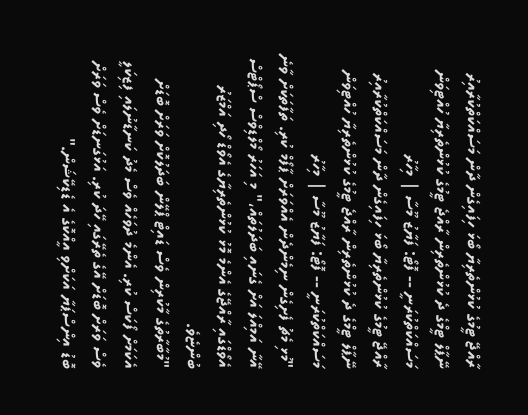ރާއްޖޭ ޓީމުގެ ކުޅުންތެރިޔާ ބޯޅަ ހިފައިގެން ދާން މަސައްކަތްކުރާއިރު ނޭޕާލް ޓީމްގެ ދެ ކުޅުންތެރިން ރާއްޖެ ޓީމުގެ ކުޅުންތެރިޔާ ހުއްޓިވަން މަސައްކަތްކުރަނީ -- ފޮޓޯ: ފަޔާޒު މޫސާ | މިހާރު
ރާއްޖޭ ޓީމުގެ ކުޅުންތެރިޔާ ބޯޅަ ހިފައިގެން ދާން މަސައްކަތްކުރާއިރު ނޭޕާލް ޓީމްގެ ދެ ކުޅުންތެރިން ރާއްޖެ ޓީމުގެ ކުޅުންތެރިޔާ ހުއްޓިވަން މަސައްކަތްކުރަނީ -- ފޮޓޯ: ފަޔާޒު މޫސާ | މިހާރު
"މުޅި މެޗު ފެށިގެން ނިމެންދެން އެއްވަރަށް ޕާފޯމް ކުރި. ތަފާތަކަށް ވާނެ އޭނާ އަމިއްލަ އަށް ގެނައި ބަދަލުތައް،" މި އަހަރު މޯލްޑިވްސް ސްޕޯޓްސް އެވޯޑްގައި ރާއްޖޭގެ އެންމެ މޮޅު ކުޅުންތެރިޔާގެ އެވޯޑް ހޯދި އަމްޒަރު ބުންޏެވެ.
"މުބާރާތުގެ މާކުރިން ވެސް ޑައިޓް ޕްލޭން ބަދަލުކޮށް ވަރަށް ބޮޑަށް އެކަމަށް ފޯކަސް ކުރި. އެންމެ ދުވަހެއް ވެސް މެދު ކަނޑާނުލައި ފިޒިކަލީ ވެސް ވަރަށް ބޮޑަށް އޭގެ ތެރޭގައި ހޭދަ ކުރި. އަޅުގަނޑަށް ވެސް ވަރަށް ބޮޑު އިންސްޕަޔާ އަކަށްވި އީއްކޮގެ އެ ޑެޑިކޭޝަން."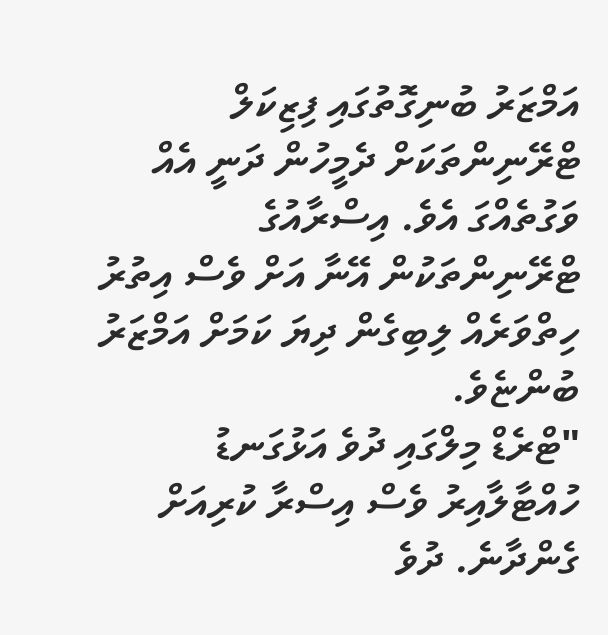އަމްޒަރު ބުނިގޮތުގައި ފިޒިކަލް ޓްރޭނިންތަކަށް ދެމީހުން ދަނީ އެއް ވަގުތެއްގަ އެވެ. އިސްރާއުގެ ޓްރޭނިންތަކުން އޭނާ އަށް ވެސް އިތުރު ހިތްވަރެއް ލިބިގެން ދިޔަ ކަމަށް އަމްޒަރު ބުންޏެވެ.
"ޓްރެޑް މިލްގައި ދުވެ އަޅުގަނޑު ހުއްޓާލާއިރު ވެސް އިސްރާ ކުރިއަށް ގެންދާނެ. ދުވެ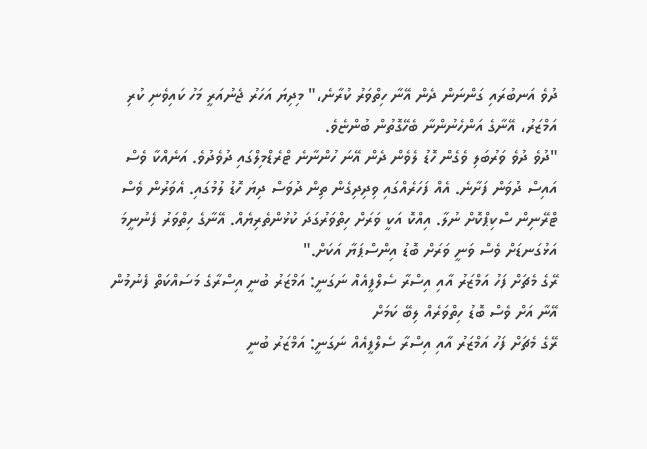ދުވެ އަނބުރައި ގަންނަން ދެން އޭނާ ހިތްވަރު ކުރާނެ،" މިދިޔަ އަހަރު ޖެނުއަރީ މަހު ކައިވެނި ކުރި އަމްޒަރު، އޭނާގެ އަންހެނުންނާ ބެހޭގޮތުން ބުންޏެވެ.
"ދުވެ ދުވެ ވަރުބަލި ވެގެން ހޮޑު ލެވެން ދެން އޭނަ ހުންނާނެ ޓްރެޑްމިލްގައި ދުވެދުވެ. އަނެއްކާ ވެސް އައިސް ދުވަން ފަށާނެ. އެއް ފަހަރެއްގައި ވިދިދިގެން ތިން ދުވަސް ދިޔަ ހޮޑު ލުމުގައި. އެވަރުން ވެސް ޓްރޭނިން ސްކިޕްކޮށް ނުލާ. އިއްކޮ އަކީ ވަރަށް ހިތްވަރުގަދަ ކުޅުންތެރިޔެއް. އޭނާގެ ހިތްވަރު ފެނުނީމަ އަޅުގަނޑަށް ވެސް ވަނީ ވަރަށް ބޮޑު އިންސްޕަޔާ އަކަށް."
ރޭގެ މެޗަށް ފަހު އަމްޒަރު އާއި އިސްރާ ސެލްފީއެއް ނަގަނީ: އަމްޒަރު ބުނީ އިސްރާގެ މަސައްކަތް ފެނުމުން އޭނާ އަށް ވެސް ބޮޑު ހިތްވަރެއް ލިބޭ ކަމަށް
ރޭގެ މެޗަށް ފަހު އަމްޒަރު އާއި އިސްރާ ސެލްފީއެއް ނަގަނީ: އަމްޒަރު ބުނީ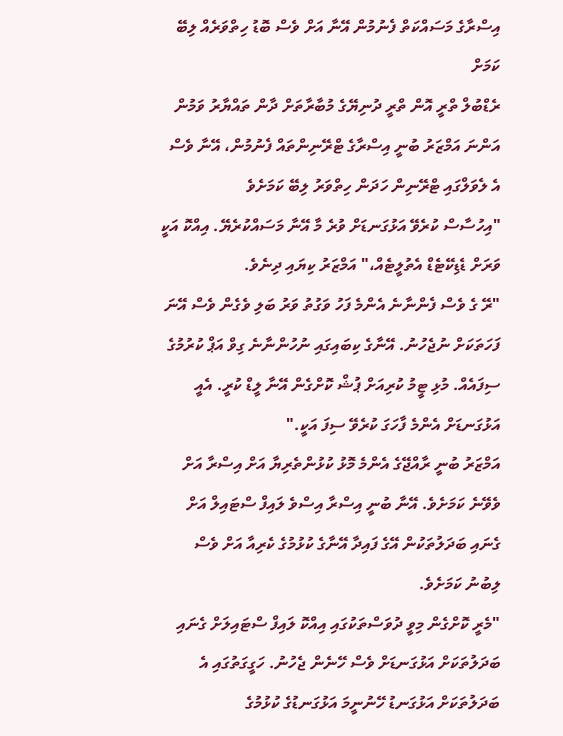އިސްރާގެ މަސައްކަތް ފެނުމުން އޭނާ އަށް ވެސް ބޮޑު ހިތްވަރެއް ލިބޭ ކަމަށް
ރެޑްބުލް ތްރީ އޮން ތްރީ ދުނިޔޭގެ މުބާރާތަށް ދާން ތައްޔާރު ވަމުން އަންނަ އަމްޒަރު ބުނީ އިސްރާގެ ޓްރޭނިންތައް ފެނުމުން، އޭނާ ވެސް އެ ލެވަލްގައި ޓްރޭނިން ހަދަން ހިތްވަރު ލިބޭ ކަމަށެވެ
"އިހުސާސް ކުރެވޭ އަޅުގަނޑަށް ވުރެ މާ އޭނާ މަސައްކުރެޔޭ. އިއްކޮ އަކީ ވަރަށް ޑެޑިކޭޓެޑް އެތުލީޓެއް،" އަމްޒަރު ކިޔައި ދިނެވެ.
"ރޭ ގެ ވެސް ފެންނާނެ އެންމެ ފަހު ވަގުތު ވަރު ބަލި ވެގެން ވެސް އޭނަ ފަހަތަކަށް ނުޖެހުނު. އޭނާގެ ކިބައިގައި ނުހުންނާނެ ގިވް އަޕް ކުރުމުގެ ސިފައެއް. މުޅި ޓީމު ކުރިއަށް ޕުޝް ކޮށްގެން އޭނާ ލީޑް ކުރީ. އެއީ އަޅުގަނޑަށް އެންމެ ފާހަގަ ކުރެވޭ ސިފަ އަކީ."
އަމްޒަރު ބުނީ ރާއްޖޭގެ އެންމެ މޮޅު ކުޅުންތެރިޔާ އަށް އިސްރާ އަށް ވެވޭނެ ކަމަށެވެ. އޭނާ ބުނީ އިސްރާ އިސްވެ ލައިފް ސްޓައިލް އަށް ގެނައި ބަދަލުތަކުން އޭގެ ފައިދާ އޭނާގެ ކުޅުމުގެ ކެރިއާ އަށް ވެސް ލިބުނު ކަމަށެވެ.
"މެރީ ކޮށްގެން މިވީ ދުވަސްތަކުގައި އިއްކޮ ލައިފް ސްޓައިލަށް ގެނައި ބަދަލުތަކަށް އަޅުގަނޑަށް ވެސް ހޭނެން ޖެހުނު. ހަގީގަތުގައި އެ ބަދަލުތަކަށް އަޅުގަނޑު ހޭނުނީމަ އަޅުގަނޑުގެ ކުޅުމުގެ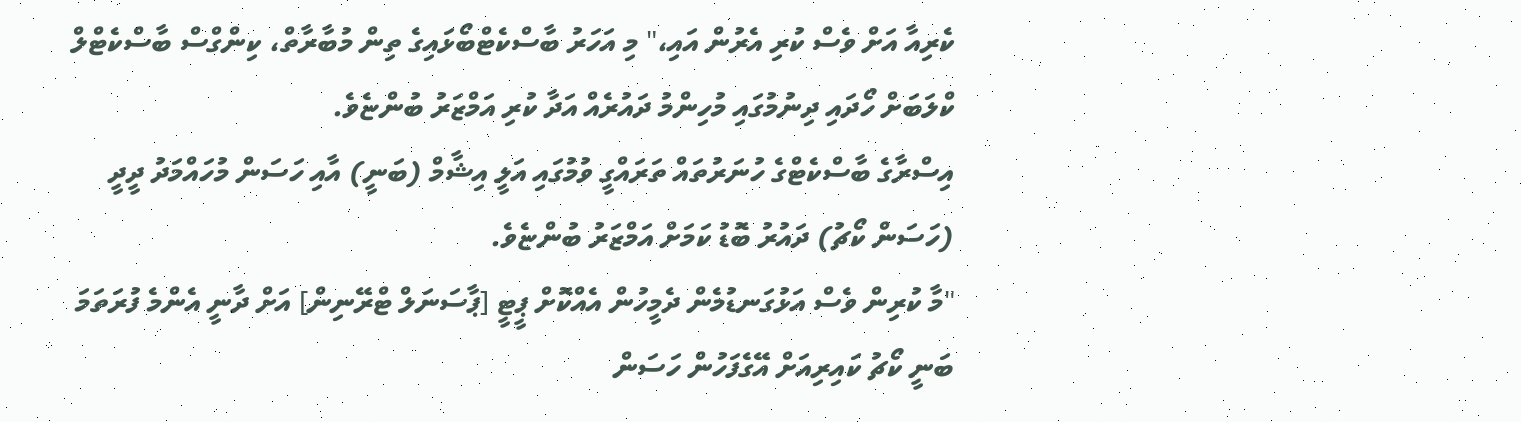ކެރިއާ އަށް ވެސް ކުރި އެރުން އައި،" މި އަހަރު ބާސްކެޓްބޯޅައިގެ ތިން މުބާރާތް، ކިންގްސް ބާސްކެޓްލް ކްލަބަށް ހޯދައި ދިނުމުގައި މުހިންމު ދައުރެއް އަދާ ކުރި އަމްޒަރު ބުންޏެވެ.
އިސްރާގެ ބާސްކެޓްގެ ހުނަރުތައް ތަރައްގީ ވުމުގައި އަލީ އިޝާމް (ބަނީ) އާއި ހަސަން މުހައްމަދު ދީދީ (ހަސަން ކޯޗު) ދައުރު ބޮޑު ކަމަށް އަމްޒަރު ބުންޏެވެ.
"މާ ކުރިން ވެސް އަޅުގަނޑުމެން ދެމީހުން އެއްކޮށް ޕީޓީ [ޕާސަނަލް ޓްރޭނިން] އަށް ދާނީ އެންމެ ފުރަތަމަ ބަނީ ކޯޗު ކައިރިއަށް އޭގެފަހުން ހަސަން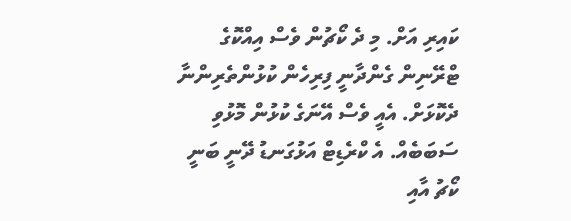ކައިރި އަށް. މި ދެ ކޯޗުން ވެސް އިއްކޮގެ ޓްރޭނިން ގެންދާނީ ފިރިހެން ކުޅުންތެރިންނާ ދެކޮޅަށް. އެއީ ވެސް އޭނަގެ ކުޅުން މޮޅުވި ސަބަބެއް. އެ ކްރެޑިޓް އަޅުގަނޑު ދޭނީ ބަނީ ކޯޗު އާއި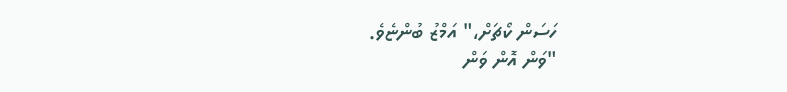ހަސަން ކޯޗަށް،" އަމްޒު ބުންޏެވެ.
"ވަން އޮން ވަން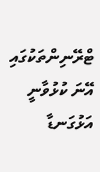ޓްރޭނިންތަކުގައި އޭނަ ކުޅުވާނީ އަޅުގަނޑާ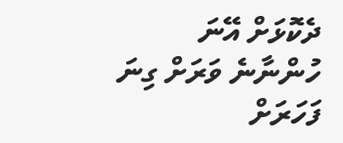ދެކޮޅަށް އޭނަ ހުންނާނެ ވަރަށް ގިނަ ފަހަރަށް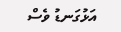އަޅުގަނޑު ވެސް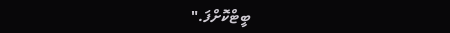ބީޓްކޮށްފަ."